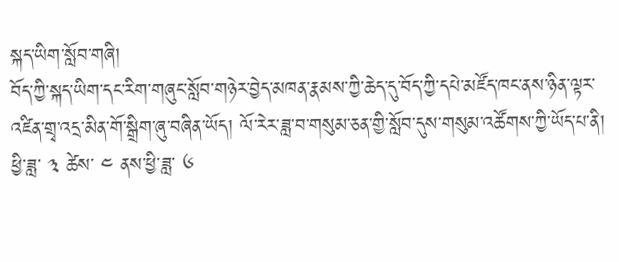སྐད་ཡིག་སློབ་གཞི།
བོད་ཀྱི་སྐད་ཡིག་དང་རིག་གཞུང་སློབ་གཉེར་བྱེད་མཁན་རྣམས་ཀྱི་ཆེད་དུ་བོད་ཀྱི་དཔེ་མཛོད་ཁང་ནས་ཉིན་ལྟར་འཛིན་གྲྭ་འདྲ་མིན་གོ་སྒྲིག་ཞུ་བཞིན་ཡོད། ལོ་རེར་ཟླ་བ་གསུམ་ཅན་གྱི་སློབ་དུས་གསུམ་འཚོགས་ཀྱི་ཡོད་པ་ནི། ཕྱི་ཟླ་ ༣ ཚེས་ ༤ ནས་ཕྱི་ཟླ་ ༦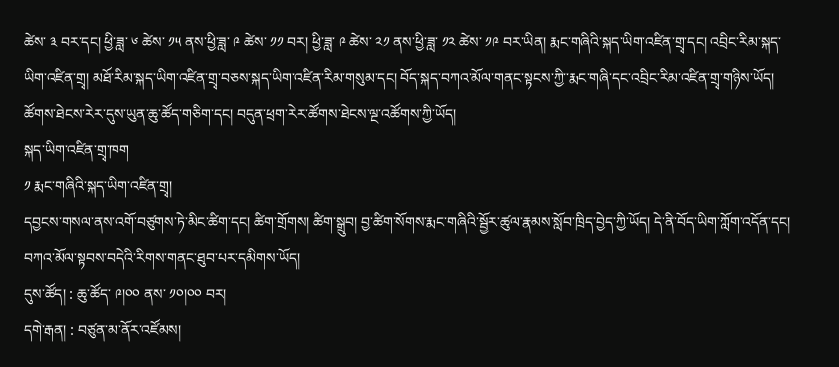ཚེས་ ༣ བར་དང། ཕྱི་ཟླ་ ༦ ཚེས་ ༡༥ ནས་ཕྱི་ཟླ་ ༩ ཚེས་ ༡༡ བར། ཕྱི་ཟླ་ ༩ ཚེས་ ༢༡ ནས་ཕྱི་ཟླ་ ༡༢ ཚེས་ ༡༩ བར་ཡིན། རྨང་གཞིའི་སྐད་ཡིག་འཛིན་གྲྭ་དང། འབྲིང་རིམ་སྐད་ཡིག་འཛིན་གྲྭ། མཐོ་རིམ་སྐད་ཡིག་འཛིན་གྲྭ་བཅས་སྐད་ཡིག་འཛིན་རིམ་གསུམ་དང། བོད་སྐད་བཀའ་མོལ་གནང་སྟངས་ཀྱི་་རྨང་གཞི་དང་འབྲིང་རིམ་འཛིན་གྲྭ་གཉིས་ཡོད། ཚོགས་ཐེངས་རེར་དུས་ཡུན་ཆུ་ཚོད་གཅིག་དང། བདུན་ཕྲག་རེར་ཚོགས་ཐེངས་ལྔ་འཚོགས་ཀྱི་ཡོད།
སྐད་ཡིག་འཛིན་གྲྭ་ཁག
༡ རྨང་གཞིའི་སྐད་ཡིག་འཛིན་གྲྭ།
དབྱངས་གསལ་ནས་འགོ་བཙུགས་ཏེ་མིང་ཚིག་དང། ཚིག་གྲོགས། ཚིག་སྒྲུབ། བྱ་ཚིག་སོགས་རྨང་གཞིའི་སྦྱོར་ཚུལ་རྣམས་སློབ་ཁྲིད་བྱེད་ཀྱི་ཡོད། དེ་ནི་བོད་ཡིག་ཀློག་འདོན་དང། བཀའ་མོལ་སྟབས་བདེའི་རིགས་གནང་ཐུབ་པར་དམིགས་ཡོད།
དུས་ཚོད། : ཆུ་ཚོད་ ༩།༠༠ ནས་ ༡༠།༠༠ བར།
དགེ་རྒན། : བཙུན་མ་ནོར་འཛོམས།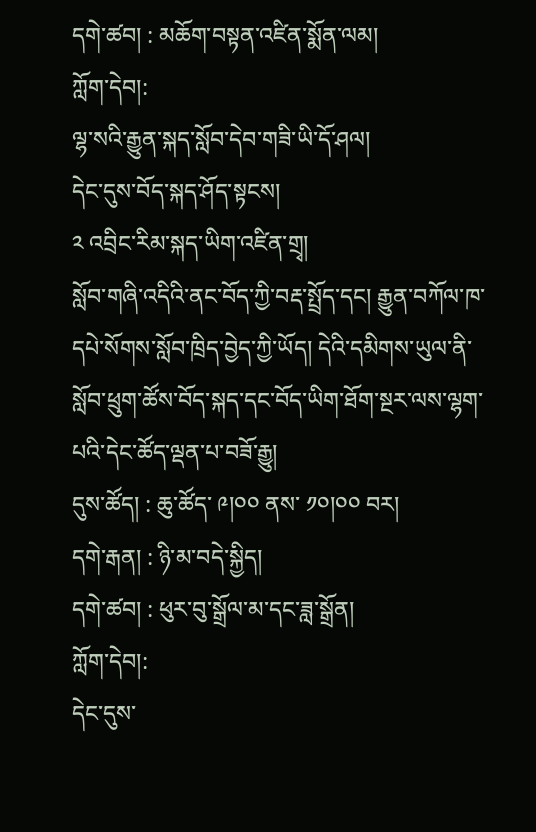དགེ་ཚབ། : མཆོག་བསྟན་འཛིན་སྨོན་ལམ།
ཀློག་དེབ།:
ལྷ་སའི་རྒྱུན་སྐད་སློབ་དེབ་གཟི་ཡི་དོ་ཤལ།
དེང་དུས་བོད་སྐད་ཤོད་སྟངས།
༢ འབྲིང་རིམ་སྐད་ཡིག་འཛིན་གྲྭ།
སློབ་གཞི་འདིའི་ནང་བོད་ཀྱི་བརྡ་སྤྲོད་དང། རྒྱུན་བཀོལ་ཁ་དཔེ་སོགས་སློབ་ཁྲིད་བྱེད་ཀྱི་ཡོད། དེའི་དམིགས་ཡུལ་ནི་སློབ་ཕྲུག་ཚོས་བོད་སྐད་དང་བོད་ཡིག་ཐོག་སྔར་ལས་ལྷག་པའི་དེང་ཚོད་ལྡན་པ་བཟོ་རྒྱུ།
དུས་ཚོད། : ཆུ་ཚོད་ ༩།༠༠ ནས་ ༡༠།༠༠ བར།
དགེ་རྒན། : ཉི་མ་བདེ་སྐྱིད།
དགེ་ཚབ། : ཕུར་བུ་སྒྲོལ་མ་དང་ཟླ་སྒྲོན།
ཀློག་དེབ།:
དེང་དུས་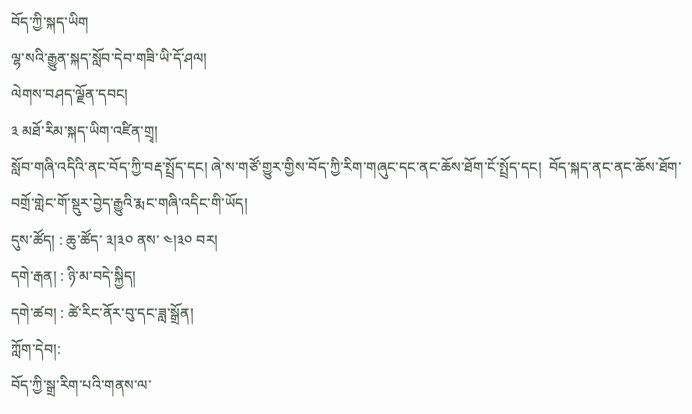བོད་ཀྱི་སྐད་ཡིག
ལྷ་སའི་རྒྱུན་སྐད་སློབ་དེབ་གཟི་ཡི་དོ་ཤལ།
ལེགས་བཤད་ལྗོན་དབང།
༣ མཐོ་རིམ་སྐད་ཡིག་འཛིན་གྲྭ།
སློབ་གཞི་འདིའི་ནང་བོད་ཀྱི་བརྡ་སྤྲོད་དང། ཞེ་ས་གཙོ་གྱུར་གྱིས་བོད་ཀྱི་རིག་གཞུང་དང་ནང་ཆོས་ཐོག་ངོ་སྤྲོད་དང།  བོད་སྐད་ནང་ནང་ཆོས་ཐོག་བགྲོ་གླེང་གོ་སྡུར་བྱེད་རྒྱུའི་རྨང་གཞི་འདིང་གི་ཡོད།
དུས་ཚོད། : ཆུ་ཚོད་ ༣།༣༠ ནས་ ༤།༣༠ བར།
དགེ་རྒན། : ཉི་མ་བདེ་སྐྱིད།
དགེ་ཚབ། : ཚེ་རིང་ནོར་བུ་དང་ཟླ་སྒྲོན།
ཀློག་དེབ།:
བོད་ཀྱི་སྒྲ་རིག་པའི་གནས་ལ་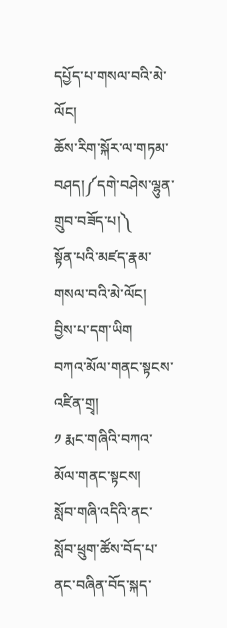དཔྱོད་པ་གསལ་བའི་མེ་ལོང།
ཆོས་རིག་སྐོར་ལ་གཏམ་བཤད།༼དགེ་བཤེས་ལྷུན་གྲུབ་བཟོད་པ།༽
སྟོན་པའི་མཛད་རྣམ་གསལ་བའི་མེ་ལོང།
བྱིས་པ་དག་ཡིག
བཀའ་མོལ་གནང་སྟངས་འཛིན་གྲྭ།
༡ རྨང་གཞིའི་བཀའ་མོལ་གནང་སྟངས།
སློབ་གཞི་འདིའི་ནང་སློབ་ཕྲུག་ཚོས་བོད་པ་ནང་བཞིན་བོད་སྐད་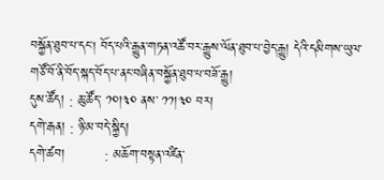བསྐྱོན་ཐུབ་པ་དང། བོད་པའི་རྒྱུན་གཏན་འཚོ་བར་རྒྱུས་ལོན་ཐུབ་པ་བྱེད་རྒྱུ། དེའི་དམིགས་ཡུལ་གཙོ་བོ་ནི་བོད་སྐད་བོད་པ་ནང་བཞིན་བསྐྱོན་ཐུབ་པ་བཟོ་རྒྱུ།
དུས་ཚོད། : ཆུ་ཚོད་ ༡༠།༣༠ ནས་ ༡༡།༣༠ བར།
དགེ་རྒན། : ཉི་མ་བདེ་སྐྱིད།
དགེ་ཚབ།         : མཆོག་བསྟན་འཛིན་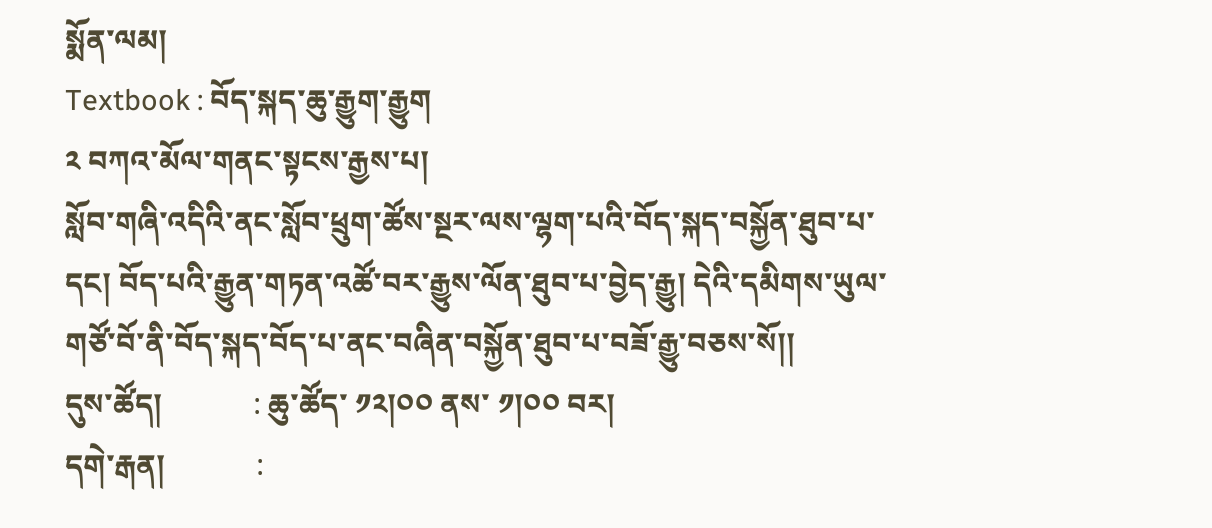སྨོན་ལམ།
Textbook : བོད་སྐད་ཆུ་རྒྱུག་རྒྱུག
༢ བཀའ་མོལ་གནང་སྟངས་རྒྱས་པ།
སློབ་གཞི་འདིའི་ནང་སློབ་ཕྲུག་ཚོས་སྔར་ལས་ལྷག་པའི་བོད་སྐད་བསྐྱོན་ཐུབ་པ་དང། བོད་པའི་རྒྱུན་གཏན་འཚོ་བར་རྒྱུས་ལོན་ཐུབ་པ་བྱེད་རྒྱུ། དེའི་དམིགས་ཡུལ་གཙོ་བོ་ནི་བོད་སྐད་བོད་པ་ནང་བཞིན་བསྐྱོན་ཐུབ་པ་བཟོ་རྒྱུ་བཅས་སོ།།
དུས་ཚོད།            : ཆུ་ཚོད་ ༡༢།༠༠ ནས་ ༡།༠༠ བར།
དགེ་རྒན།            :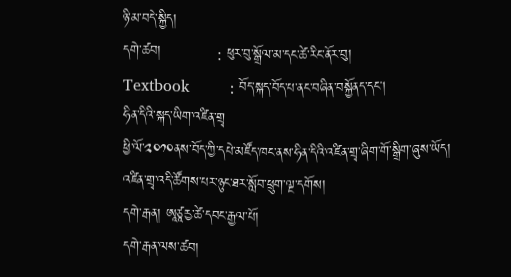ཉི་མ་བདེ་སྐྱིད།
དགེ་ཚབ།            : ཕུར་བུ་སྒྲོལ་མ་དང་ཚེ་རིང་ནོར་བུ།
Textbook        : བོད་སྐད་བོད་པ་ནང་བཞིན་བསྐྱོནད་དང།
ཧིན་དིའི་སྐད་ཡིག་འཛིན་གྲྭ
ཕྱི་ལོ་༢༠༡༠ནས་བོད་ཀྱི་དཔེ་མཛོད་ཁང་ནས་ཧིན་དིའི་འཛིན་གྲྭ་ཞིག་གོ་སྒྲིག་ཞུས་ཡོད། འཛིན་གྲྭ་འདི་ཚོགས་པར་ཉུང་ཐར་སློབ་ཕྲུག་ལྔ་དགོས།
དགེ་རྒན། ཨཱཙཱརྱ་ཚེ་དབང་རྒྱལ་པོ།
དགེ་རྒན་ལས་ཚབ།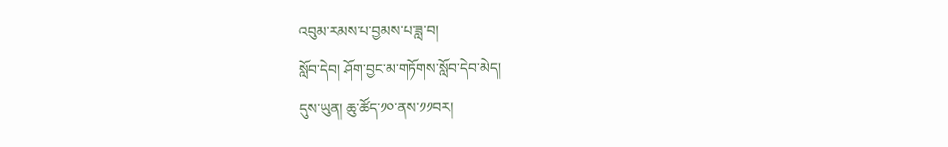འབུམ་རམས་པ་བྱམས་པ་ཟླ་བ།
སློབ་དེབ། ཤོག་བྱང་མ་གཏོགས་སློབ་དེབ་མེད།
དུས་ཡུན། ཆུ་ཚོད་༡༠་ནས་༡༡བར།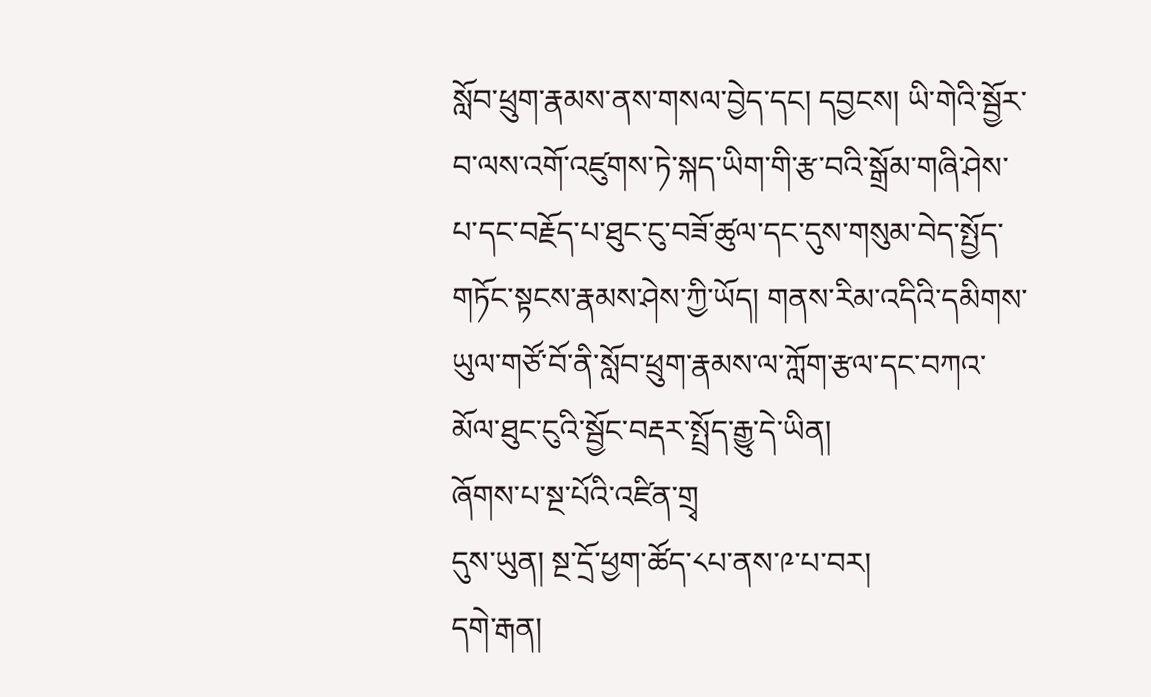སློབ་ཕྲུག་རྣམས་ནས་གསལ་བྱེད་དང། དབྱངས། ཡི་གེའི་སྦྱོར་བ་ལས་འགོ་འཛུགས་ཏེ་སྐད་ཡིག་གི་རྩ་བའི་སྒྲོམ་གཞི་ཤེས་པ་དང་བརྗོད་པ་ཐུང་ངུ་བཟོ་ཚུལ་དང་དུས་གསུམ་བེད་སྤྱོད་གཏོང་སྟངས་རྣམས་ཤེས་ཀྱི་ཡོད། གནས་རིམ་འདིའི་དམིགས་ཡུལ་གཙོ་བོ་ནི་སློབ་ཕྲུག་རྣམས་ལ་ཀློག་རྩལ་དང་བཀའ་མོལ་ཐུང་ངུའི་སྦྱོང་བརྡར་སྤྲོད་རྒྱུ་དེ་ཡིན།
ཞོགས་པ་སྔ་པོའི་འཛིན་གྲྭ
དུས་ཡུན། སྔ་དྲོ་ཕྱག་ཚོད་༨པ་ནས་༩་པ་བར།
དགེ་རྒན།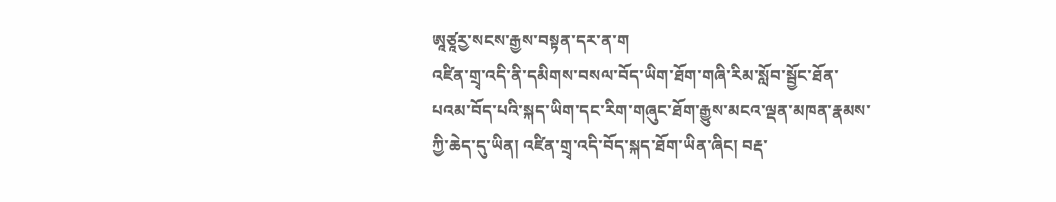ཨཱཙཱརྱ་སངས་རྒྱས་བསྟན་དར་ན་ག
འཛིན་གྲྭ་འདི་ནི་དམིགས་བསལ་བོད་ཡིག་ཐོག་གཞི་རིམ་སློབ་སྦྱོང་ཐོན་པའམ་བོད་པའི་སྐད་ཡིག་དང་རིག་གཞུང་ཐོག་རྒྱུས་མངའ་ལྡན་མཁན་རྣམས་ཀྱི་ཆེད་དུ་ཡིན། འཛིན་གྲྭ་འདི་བོད་སྐད་ཐོག་ཡིན་ཞིང། བརྡ་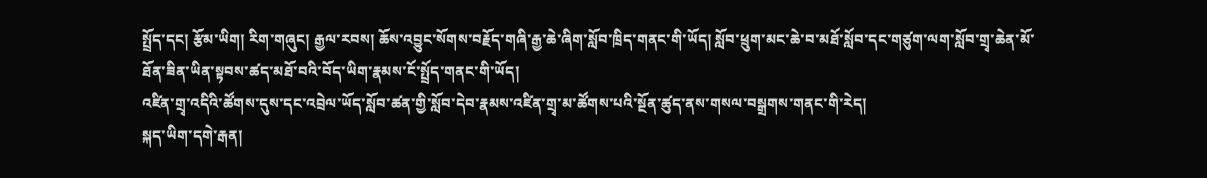སྤྲོད་དང། རྩོམ་ཡིག། རིག་གཞུང། རྒྱལ་རབས། ཆོས་འབྱུང་སོགས་བརྗོད་གཞི་རྒྱ་ཆེ་ཞིག་སློབ་ཁྲིད་གནང་གི་ཡོད། སློབ་ཕྲུག་མང་ཆེ་བ་མཐོ་སློབ་དང་གཙུག་ལག་སློབ་གྲྭ་ཆེན་མོ་ཐོན་ཟིན་ཡིན་སྟབས་ཚད་མཐོ་བའི་བོད་ཡིག་རྣམས་ངོ་སྤྲོད་གནང་གི་ཡོད།
འཛིན་གྲྭ་འདིའི་ཚོགས་དུས་དང་འབྲེལ་ཡོད་སློབ་ཚན་གྱི་སློབ་དེབ་རྣམས་འཛིན་གྲྭ་མ་ཚོགས་པའི་སྔོན་ཚུད་ནས་གསལ་བསྒྲགས་གནང་གི་རེད།
སྐད་ཡིག་དགེ་རྒན།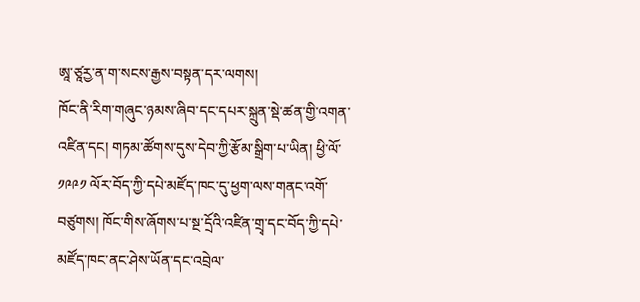ཨཱ་ཙཱརྱ་ན་ག་སངས་རྒྱས་བསྟན་དར་ལགས།
ཁོང་ནི་རིག་གཞུང་ཉམས་ཞིབ་དང་དཔར་སྐྲུན་སྡེ་ཚན་གྱི་འགན་འཛིན་དང། གཏམ་ཚོགས་དུས་དེབ་ཀྱི་རྩོམ་སྒྲིག་པ་ཡིན། ཕྱི་ལོ་ ༡༩༩༡ ལོར་བོད་ཀྱི་དཔེ་མཛོད་ཁང་དུ་ཕྱག་ལས་གནང་འགོ་བཙུགས། ཁོང་གིས་ཞོགས་པ་སྔ་དྲོའི་འཛིན་གྲྭ་དང་བོད་ཀྱི་དཔེ་མཛོད་ཁང་ནང་ཤེས་ཡོན་དང་འབྲེལ་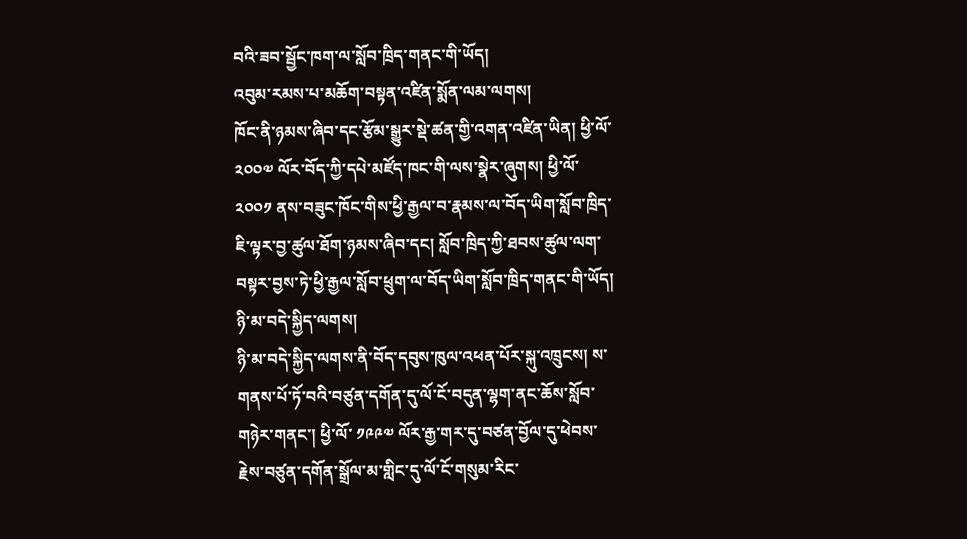བའི་ཟབ་སྦྱོང་ཁག་ལ་སློབ་ཁྲིད་གནང་གི་ཡོད།
འབུམ་རམས་པ་མཆོག་བསྟན་འཛིན་སྨོན་ལམ་ལགས།
ཁོང་ནི་ཉམས་ཞིབ་དང་རྩོམ་སྒྱུར་སྡེ་ཚན་གྱི་འགན་འཛིན་ཡིན། ཕྱི་ལོ་ ༢༠༠༧ ལོར་བོད་ཀྱི་དཔེ་མཛོད་ཁང་གི་ལས་སྣེར་ཞུགས། ཕྱི་ལོ་ ༢༠༠༡ ནས་བཟུང་ཁོང་གིས་ཕྱི་རྒྱལ་བ་རྣམས་ལ་བོད་ཡིག་སློབ་ཁྲིད་ཇི་ལྟར་བྱ་ཚུལ་ཐོག་ཉམས་ཞིབ་དང། སློབ་ཁྲིད་ཀྱི་ཐབས་ཚུལ་ལག་བསྟར་བྱས་ཏེ་ཕྱི་རྒྱལ་སློབ་ཕྲུག་ལ་བོད་ཡིག་སློབ་ཁྲིད་གནང་གི་ཡོད།
ཉི་མ་བདེ་སྐྱིད་ལགས།
ཉི་མ་བདེ་སྐྱིད་ལགས་ནི་བོད་དབུས་ཁུལ་འཕན་པོར་སྐུ་འཁྲུངས། ས་གནས་པོ་ཏོ་བའི་བཙུན་དགོན་དུ་ལོ་ངོ་བདུན་ལྷག་ནང་ཆོས་སློབ་གཉེར་གནང་། ཕྱི་ལོ་ ༡༩༩༧ ལོར་རྒྱ་གར་དུ་བཙན་བྱོལ་དུ་ཕེབས་རྗེས་བཙུན་དགོན་སྒྲོལ་མ་གླིང་དུ་ལོ་ངོ་གསུམ་རིང་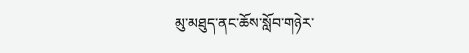མུ་མཐུད་ནང་ཆོས་སློབ་གཉེར་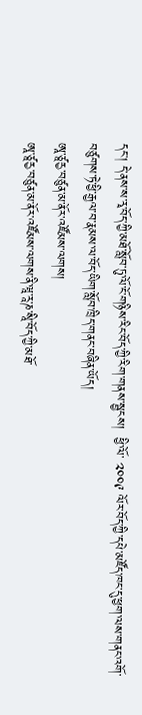དང། དེ་ནས་ས་རྭ་བོད་ཀྱི་མཐོ་སློབ་ཏུ་ལོ་ངོ་གཉིས་རིང་བོད་ཀྱི་རིག་གནས་སྦྱངས།  ཕྱི་ལོ་ ༢༠༠༩ ལོར་བོད་ཀྱི་དཔེ་མཛོད་ཁང་དུ་ཕྱག་ལས་གནང་འགོ་བཙུགས་ཏེ་ཕྱི་རྒྱལ་བ་རྣམས་ལ་བོད་ཡིག་སློབ་ཁྲིད་གནང་བཞིན་ཡོད།
ཨཱ་ཙཱརྱ་བཙུན་མ་ནོར་འཛོམས་ལགས།
ཨཱ་ཙཱརྱ་བཙུན་མ་ནོར་འཛོམས་ལགས་ནི་ཝཱ་རཱ་ཎ་སཱི་བོད་ཀྱི་མཐོ་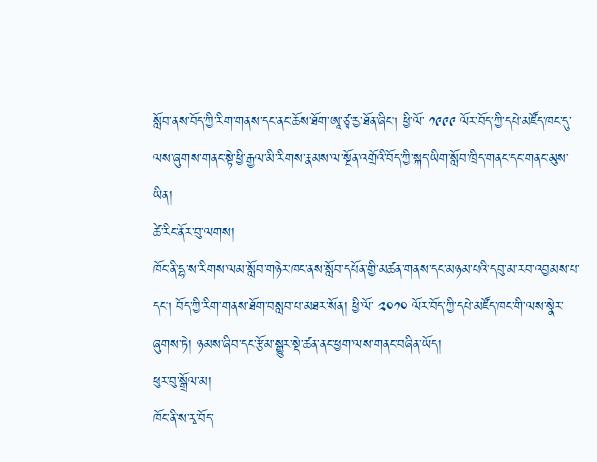སློབ་ནས་བོད་ཀྱི་རིག་གནས་དང་ནང་ཆོས་ཐོག་ཨཱ་ཙྭ་རྱ་ཐོན་ཞིང། ཕྱི་ལོ་ ༡༩༩༩ ལོར་བོད་ཀྱི་དཔེ་མཛོད་ཁང་དུ་ལས་ཞུགས་གནང་སྟེ་ཕྱི་རྒྱལ་མི་རིགས་རྣམས་ལ་སྔོན་འགྲོའི་བོད་ཀྱི་སྐད་ཡིག་སློབ་ཁྲིད་གནང་དང་གནང་མུས་ཡིན།
ཚེ་རིང་ནོར་བུ་ལགས།
ཁོང་ནི་དྷ་ས་རིགས་ལམ་སློབ་གཉེར་ཁང་ནས་སློབ་དཔོན་གྱི་མཚན་གནས་དང་མཉམ་པའི་དབུ་མ་རབ་འབྱམས་པ་དང། བོད་ཀྱི་རིག་གནས་ཐོག་བསླབ་པ་མཐར་སོན། ཕྱི་ལོ་ ༢༠༡༠ ལོར་བོད་ཀྱི་དཔེ་མཛོད་ཁང་གི་ལས་སྣེར་ཞུགས་ཏེ། ཉམས་ཞིབ་དང་རྩོམ་སྒྱུར་སྡེ་ཚན་ནང་ཕྱག་ལས་གནང་བཞིན་ཡོད།
ཕུར་བུ་སྒྲོལ་མ།
ཁོང་ནི་ས་རྭ་བོད་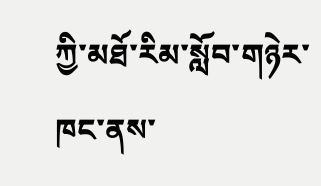ཀྱི་མཐོ་རིམ་སློབ་གཉེར་ཁང་ནས་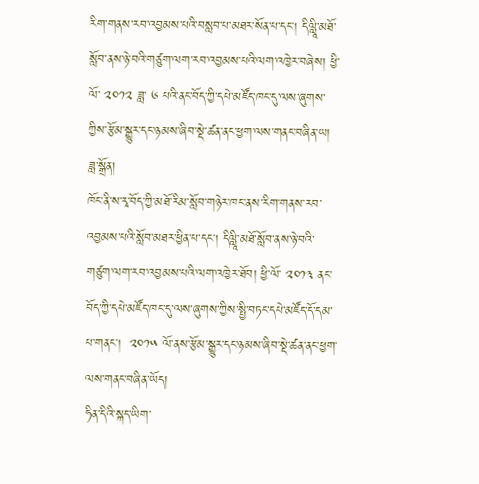རིག་གནས་རབ་འབྱམས་པའི་བསླབ་པ་མཐར་སོན་པ་དང། དིལླཱི་མཐོ་སློབ་ནས་ཉེ་བའི་གཙུག་ལག་རབ་འབྱམས་པའི་ལག་འཁྱེར་བཞེས། ཕྱི་ལོ་ ༢༠༡༢ ཟླ་ ༦ པའི་ནང་བོད་ཀྱི་དཔེ་མཛོད་ཁང་དུ་ལས་ཞུགས་ཀྱིས་རྩོམ་སྒྱུར་དང་ཉམས་ཞིབ་སྡེ་ཚན་ནང་ཕྱག་ལས་གནང་བཞིན་ཡ།
ཟླ་སྒྲོན།
ཁོང་ནི་ས་རྭ་བོད་ཀྱི་མཐོ་རིམ་སློབ་གཉེར་ཁང་ནས་རིག་གནས་རབ་འབྱམས་པའི་སློབ་མཐར་ཕྱིན་པ་དང། དིལླཱི་མཐོ་སློབ་ནས་ཉེ་བའི་གཙུག་ལག་རབ་འབྱམས་པའི་ལག་འཁྱེར་ཐོབ། ཕྱི་ལོ་ ༢༠༡༣ ནང་བོད་ཀྱི་དཔེ་མཛོད་ཁང་དུ་ལས་ཞུགས་ཀྱིས་སྤྱི་བཏང་དཔེ་མཛོད་དོ་དམ་པ་གནང།  ༢༠༡༥ ལོ་ནས་རྩོམ་སྒྱུར་དང་ཉམས་ཞིབ་སྡེ་ཚན་ནང་ཕྱག་ལས་གནང་བཞིན་ཡོད།
ཧིན་དིའི་སྐད་ཡིག་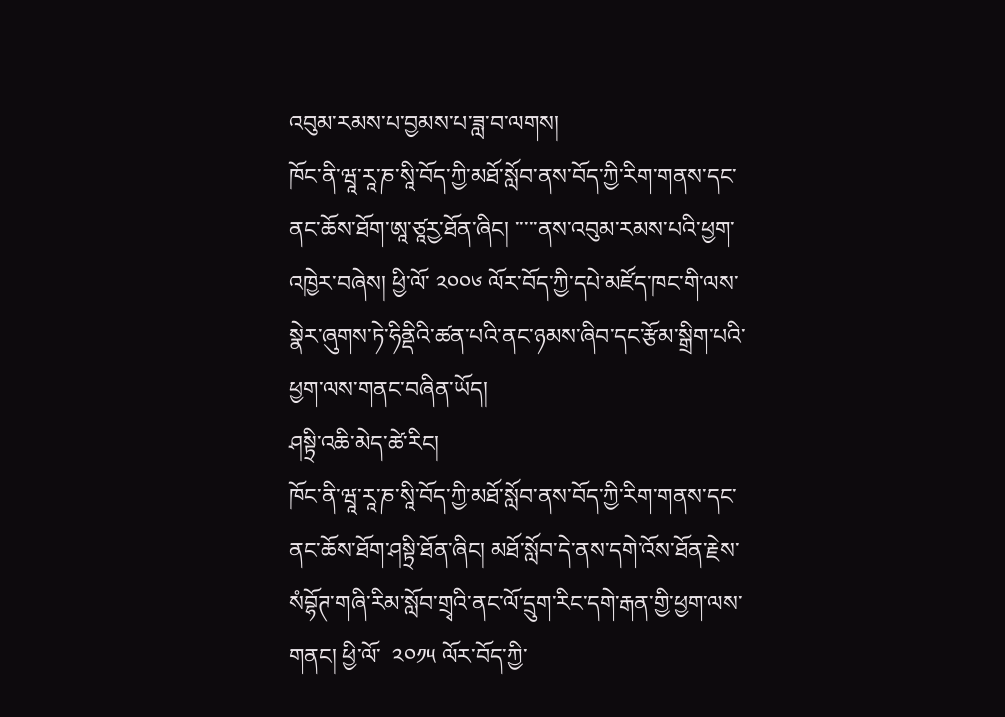འབུམ་རམས་པ་བྱམས་པ་ཟླ་བ་ལགས།
ཁོང་ནི་ཝཱ་རཱ་ཎ་སཱི་བོད་ཀྱི་མཐོ་སློབ་ནས་བོད་ཀྱི་རིག་གནས་དང་ནང་ཆོས་ཐོག་ཨཱ་ཙཱརྱ་ཐོན་ཞིང། ་་་་་ནས་འབུམ་རམས་པའི་ཕྱག་འཁྱེར་བཞེས། ཕྱི་ལོ་ ༢༠༠༦ ལོར་བོད་ཀྱི་དཔེ་མཛོད་ཁང་གི་ལས་སྣེར་ཞུགས་ཏེ་ཧིནྡིའི་ཚན་པའི་ནང་ཉམས་ཞིབ་དང་རྩོམ་སྒྲིག་པའི་ཕྱག་ལས་གནང་བཞིན་ཡོད།
ཤསྟྲི་འཆི་མེད་ཚེ་རིང།
ཁོང་ནི་ཝཱ་རཱ་ཎ་སཱི་བོད་ཀྱི་མཐོ་སློབ་ནས་བོད་ཀྱི་རིག་གནས་དང་ནང་ཆོས་ཐོག་ཤསྟྲི་ཐོན་ཞིང། མཐོ་སློབ་དེ་ནས་དགེ་འོས་ཐོན་རྗེས་སཾབྷོཊ་གཞི་རིམ་སློབ་གྲྭའི་ནང་ལོ་དྲུག་རིང་དགེ་རྒན་གྱི་ཕྱག་ལས་གནང། ཕྱི་ལོ་  ༢༠༡༥ ལོར་བོད་ཀྱི་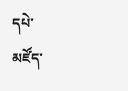དཔེ་མཛོད་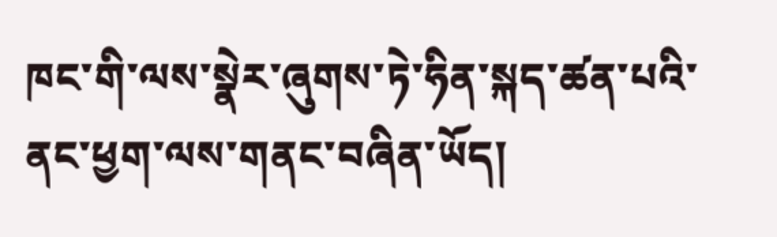ཁང་གི་ལས་སྣེར་ཞུགས་ཏེ་ཧིན་སྐད་ཚན་པའི་ནང་ཕྱག་ལས་གནང་བཞིན་ཡོད།